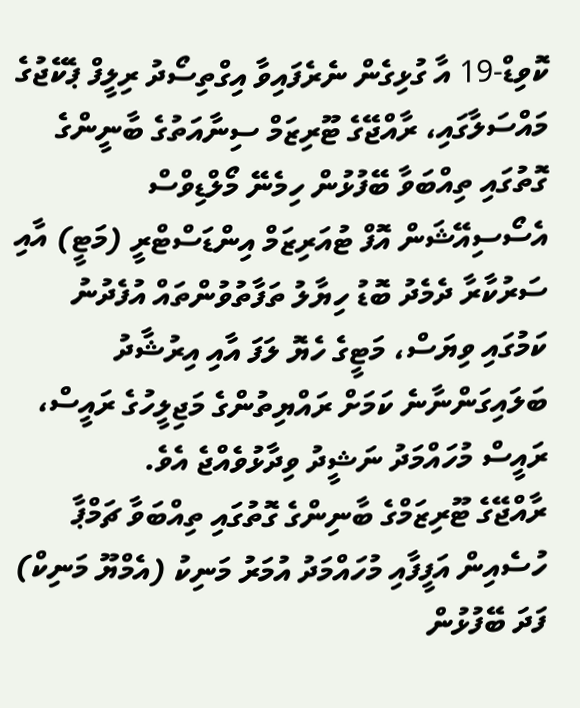ކޮވިޑް-19 އާ ގުޅިގެން ނެރެފައިވާ އިގްތިސޯދު ރިލީފް ޕެކޭޖުގެ މައްސަލާގައި، ރާއްޖޭގެ ޓޫރިޒަމް ސިނާއަތުގެ ބާނީންގެ ގޮތުގައި ތިއްބަވާ ބޭފުޅުން ހިމެނޭ މޯލްޑިވްސް އެސޯސިއޭޝަން އޮފް ޓުއަރިޒަމް އިންޑަސްޓްރީ (މަޓީ) އާއި ސަރުކާރާ ދެމެދު ބޮޑު ހިޔާލު ތަފާތުވުންތައް އުފެދުނު ކަމުގައި ވިޔަސް، މަޓީގެ ހެޔޮ ލަފަ އާއި އިރުޝާދު ބަލައިގަންނާނެ ކަމަށް ރައްޔިތުންގެ މަޖިލީހުގެ ރައީސް، ރައީސް މުހައްމަދު ނަޝީދު ވިދާޅުވެއްޖެ އެވެ.
ރާއްޖޭގެ ޓޫރިޒަމްގެ ބާނިންގެ ގޮތުގައި ތިއްބަވާ ޗަމްޕާ ހުސެއިން އަފީފާއި މުހައްމަދު އުމަރު މަނިކު (އެމްޔޫ މަނިކް) ފަދަ ބޭފުޅުން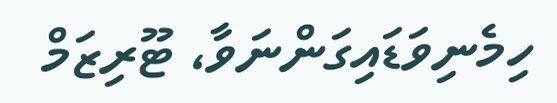ހިމެނިވަޑައިގަންނަވާ، ޓޫރިޒަމް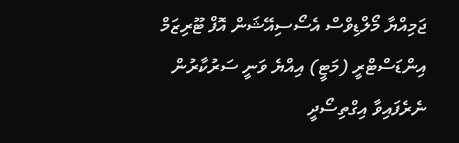ޖަމިއްޔާ މޯލްޑިވްސް އެސޯސިއޭޝަން އޮފް ޓޫރިޒަމް އިންޑަސްޓްރީ (މަޓީ) އިއްޔެ ވަނީ ސަރުކާރުން ނެރެފައިވާ އިގްތިސޯދީ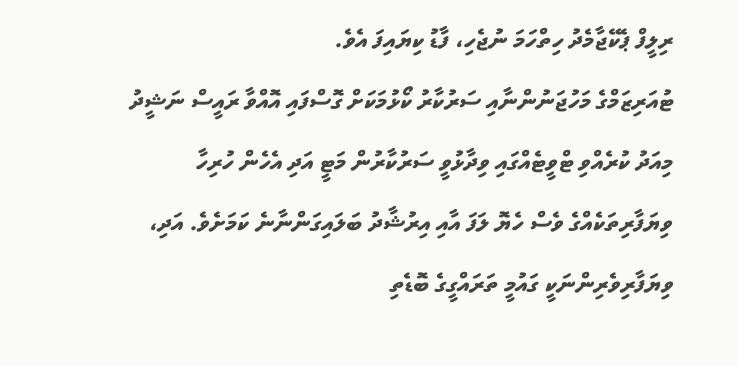ރިލީފް ޕެކޭޖާމެދު ހިތްހަމަ ނުޖެހި، ފާޑު ކިޔައިފަ އެވެ.
ޓުއަރިޒަމްގެ މަހުޖަނުންނާއި ސަރުކާރު ކޯޅުމަކަށް ގޮސްފައި އޮއްވާ ރައީސް ނަޝީދު މިއަދު ކުރެއްވި ޓްވީޓެއްގައި ވިދާޅުވީ ސަރުކާރުން މަޓީ އަދި އެހެން ހުރިހާ ވިޔަފާރިތަކެއްގެ ވެސް ހެޔޮ ލަފަ އާއި އިރުޝާދު ބަލައިގަންނާނެ ކަމަށެވެ. އަދި، ވިޔަފާރިވެރިންނަކީ ގައުމީ ތަރައްގީގެ ބޮޑެތި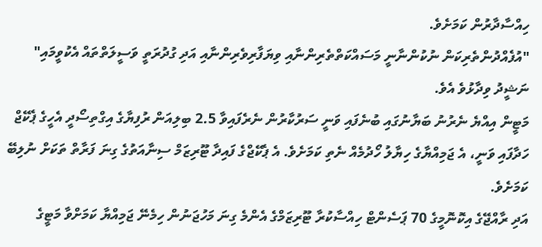ހިއްސާދާރުން ކަމަށެވެ.
"އުފެއްދުންތެރިކަން ނުކުންނާނީ މަސައްކަތްތެރިންނާއި ވިޔަފާރިވެރިންނާއި އަދި ގުދުރަތީ ވަސީލަތްތައް އެކުވީމައި" ނަޝީދު ވިދާޅުވެ އެވެ.
މަޓީން އިއްޔެ ނެރުނު ބަޔާނުގައި ބުނެފައި ވަނީ ސަރުކާރުން ނެރެފައިވާ 2.5 ބިލިއަން ރުފިޔާގެ އިގްތިސޯދީ އެހީގެ ޕެކޭޖް ހަދާފައި ވަނީ، އެ ޖަމިއްޔާގެ ހިޔާލު ހޯދުމެއް ނެތި ކަމަށެވެ. އެ ޕެކޭޖްގެ ފައިދާ ޓޫރިޒަމް ސިނާއަތުގެ ގިނަ ފަރާތް ތަކަށް ނުލިބޭ ކަމަށެވެ.
އަދި ރާއްޖޭގެ އިކޮނޮމީގެ 70 ޕަސެންޓް ހިއްސާކުރާ ޓޫރިޒަމްގެ އެންމެ ގިނަ މަހުޖަނުން ހިމެނޭ ޖަމިއްޔާ ކަމަށްވާ މަޓީގެ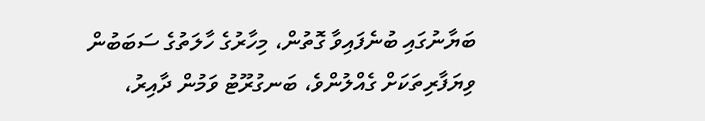ބަޔާނުގައި ބުނެފައިވާ ގޮތުން، މިހާރުގެ ހާލަތުގެ ސަބަބުން ވިޔަފާރިތަކަށް ގެއްލުންވެ، ބަނގުރޫޓު ވަމުން ދާއިރު،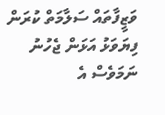ވަޒީފާތައް ސަލާމަތް ކުރަން ފިޔަވަޅު އަޅަން ޖެހުނު ނަމަވެސް އެ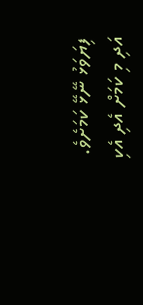ފިޔަވަޅު ނޭޅޭ ކަމަށެވެ. އަދި މި ކަމަށް އެދި އެކި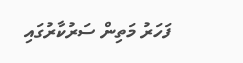ފަހަރު މަތިން ސަރުކާރުގައި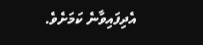އެދިފައިވާނެ ކަމަށެވެ.